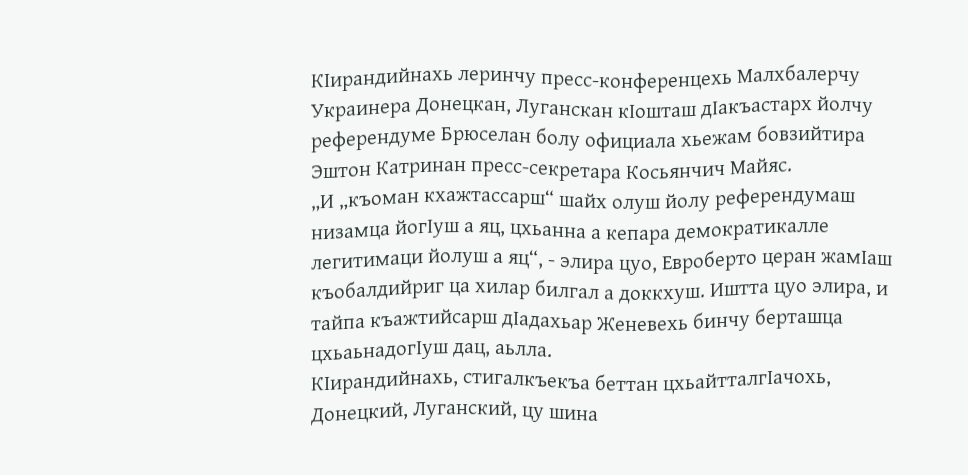КIирандийнахь леринчу пресс-конференцехь Малхбалерчу Украинера Донецкан, Луганскан кIошташ дIакъастарх йолчу референдуме Брюселан болу официала хьежам бовзийтира Эштон Катринан пресс-секретара Косьянчич Майяс.
„И „къоман кхажтассарш“ шайх олуш йолу референдумаш низамца йогIуш а яц, цхьанна а кепара демократикалле легитимаци йолуш а яц“, - элира цуо, Евроберто церан жамIаш къобалдийриг ца хилар билгал а доккхуш. Иштта цуо элира, и тайпа къажтийсарш дIадахьар Женевехь бинчу берташца цхьаьнадогIуш дац, аьлла.
КIирандийнахь, стигалкъекъа беттан цхьайтталгIачохь, Донецкий, Луганский, цу шина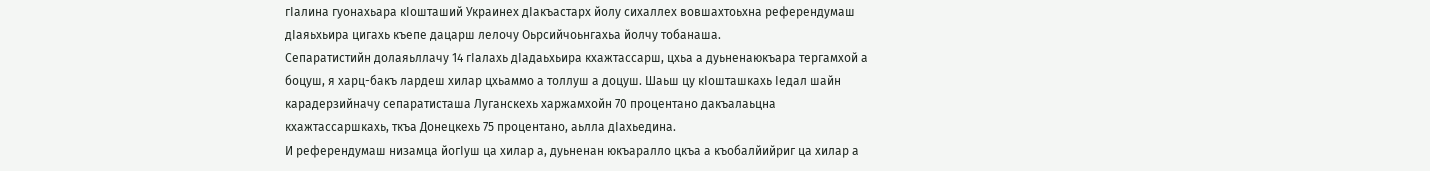гIалина гуонахьара кIошташий Украинех дIакъастарх йолу сихаллех вовшахтоьхна референдумаш дIаяьхьира цигахь къепе дацарш лелочу Оьрсийчоьнгахьа йолчу тобанаша.
Сепаратистийн долаяьллачу 14 гIалахь дIадаьхьира кхажтассарш, цхьа а дуьненаюкъара тергамхой а боцуш, я харц-бакъ лардеш хилар цхьаммо а толлуш а доцуш. Шаьш цу кIошташкахь Iедал шайн карадерзийначу сепаратисташа Луганскехь харжамхойн 70 процентано дакъалаьцна кхажтассаршкахь, ткъа Донецкехь 75 процентано, аьлла дIахьедина.
И референдумаш низамца йогIуш ца хилар а, дуьненан юкъаралло цкъа а къобалйийриг ца хилар а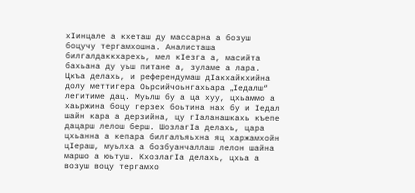хIинцале а кхеташ ду массарна а бозуш боцучу тергамхошна. Аналисташа билгалдаккхарехь, мел кIезга а, масийта бахьана ду уьш питане а, зуламе а лара.
Цкъа делахь, и референдумаш дIакхайкхийна долу меттигера Оьрсийчоьнгахьара „Iедалш“ легитиме дац. Муьлш бу а ца хуу, цхьаммо а хаьржина боцу герзех боьтина нах бу и Iедал шайн кара а дерзийна, цу гIаланашкахь къепе дацарш лелош берш. ШозлагIа делахь, цара цхьанна а кепара билгалъяьхна яц харжамхойн цIераш, муьлха а бозбуанчаллаш лелон шайна маршо а юьтуш. КхозлагIа делахь, цхьа а возуш воцу тергамхо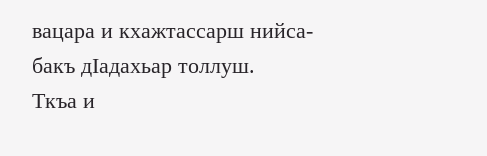вацара и кхажтассарш нийса-бакъ дIадахьар толлуш.
Ткъа и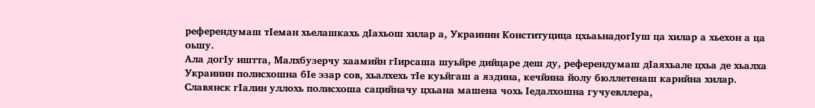референдумаш тIеман хьелашкахь дIахьош хилар а, Украинин Конституцица цхьаьнадогIуш ца хилар а хьехон а ца оьшу.
Ала догIу иштта, Малхбузерчу хаамийн гIирсаша шуьйре дийцаре деш ду, референдумаш дIаяхьале цхьа де хьалха Украинин полисхошна бIе эзар сов, хьалхехь тIе куьйгаш а яздина, кечйина йолу бюллетенаш карийна хилар.
Славянск гIалин уллохь полисхоша сацийначу цхьана машена чохь Iедалхошна гучуевллера,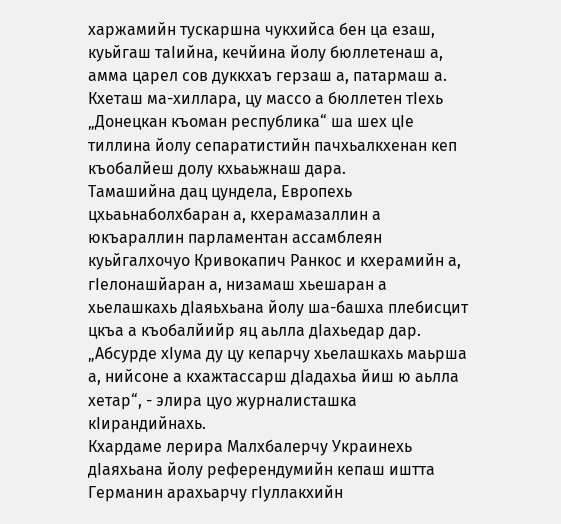харжамийн тускаршна чукхийса бен ца езаш, куьйгаш таIийна, кечйина йолу бюллетенаш а, амма царел сов дуккхаъ герзаш а, патармаш а. Кхеташ ма-хиллара, цу массо а бюллетен тIехь „Донецкан къоман республика“ ша шех цIе тиллина йолу сепаратистийн пачхьалкхенан кеп къобалйеш долу кхьаьжнаш дара.
Тамашийна дац цундела, Европехь цхьаьнаболхбаран а, кхерамазаллин а юкъараллин парламентан ассамблеян куьйгалхочуо Кривокапич Ранкос и кхерамийн а, гIелонашйаран а, низамаш хьешаран а хьелашкахь дIаяьхьана йолу ша-башха плебисцит цкъа а къобалйийр яц аьлла дIахьедар дар. „Абсурде хIума ду цу кепарчу хьелашкахь маьрша а, нийсоне а кхажтассарш дIадахьа йиш ю аьлла хетар“, - элира цуо журналисташка кIирандийнахь.
Кхардаме лерира Малхбалерчу Украинехь дIаяхьана йолу референдумийн кепаш иштта Германин арахьарчу гIуллакхийн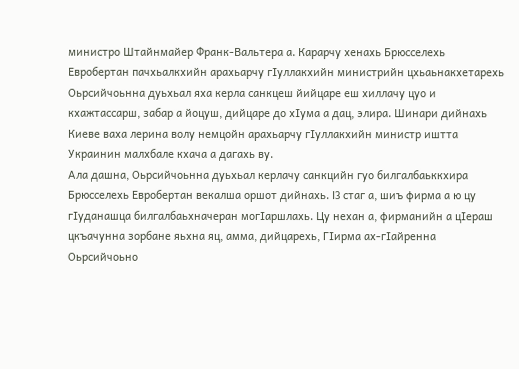министро Штайнмайер Франк-Вальтера а. Карарчу хенахь Брюсселехь Евробертан пачхьалкхийн арахьарчу гIуллакхийн министрийн цхьаьнакхетарехь Оьрсийчоьнна дуьхьал яха керла санкцеш йийцаре еш хиллачу цуо и кхажтассарш, забар а йоцуш, дийцаре до хIума а дац, элира. Шинари дийнахь Киеве ваха лерина волу немцойн арахьарчу гIуллакхийн министр иштта Украинин малхбале кхача а дагахь ву.
Ала дашна, Оьрсийчоьнна дуьхьал керлачу санкцийн гуо билгалбаьккхира Брюсселехь Евробертан векалша оршот дийнахь. I3 стаг а, шиъ фирма а ю цу гIуданашца билгалбаьхначеран могIаршлахь. Цу нехан а, фирманийн а цIераш цкъачунна зорбане яьхна яц, амма, дийцарехь, ГIирма ах-гIайренна Оьрсийчоьно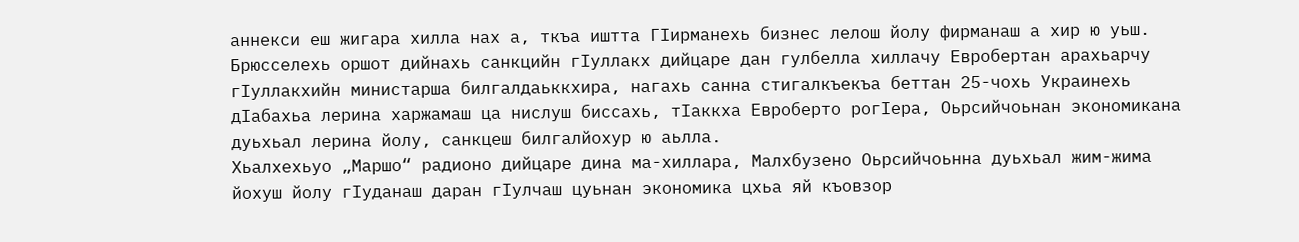аннекси еш жигара хилла нах а, ткъа иштта ГIирманехь бизнес лелош йолу фирманаш а хир ю уьш.
Брюсселехь оршот дийнахь санкцийн гIуллакх дийцаре дан гулбелла хиллачу Евробертан арахьарчу гIуллакхийн министарша билгалдаьккхира, нагахь санна стигалкъекъа беттан 25-чохь Украинехь дIабахьа лерина харжамаш ца нислуш биссахь, тIаккха Евроберто рогIера, Оьрсийчоьнан экономикана дуьхьал лерина йолу, санкцеш билгалйохур ю аьлла.
Хьалхехьуо „Маршо“ радионо дийцаре дина ма-хиллара, Малхбузено Оьрсийчоьнна дуьхьал жим-жима йохуш йолу гIуданаш даран гIулчаш цуьнан экономика цхьа яй къовзор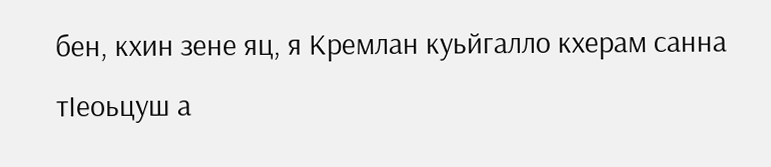бен, кхин зене яц, я Кремлан куьйгалло кхерам санна тIеоьцуш а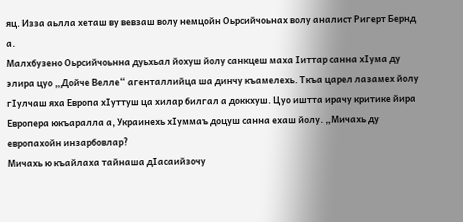яц. Изза аьлла хеташ ву вевзаш волу немцойн Оьрсийчоьнах волу аналист Ригерт Бернд а.
Малхбузено Оьрсийчоьнна дуьхьал йохуш йолу санкцеш маха Iиттар санна хIума ду элира цуо „Дойче Велле“ агенталлийца ша динчу къамелехь. Ткъа царел лазамех йолу гIулчаш яха Европа хIуттуш ца хилар билгал а доккхуш. Цуо иштта ирачу критике йира Европера юкъаралла а, Украинехь хIуммаъ доцуш санна ехаш йолу. „Мичахь ду европахойн инзарбовлар?
Мичахь ю къайлаха тайнаша дIасаийзочу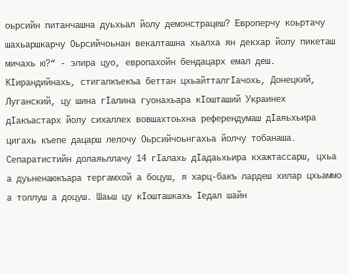оьрсийн питанчашна дуьхьал йолу демонстрацеш? Европерчу коьртачу шахьаршкарчу Оьрсийчоьнан векалташна хьалха ян декхар йолу пикеташ мичахь ю?“ - элира цуо, европахойн бендацарх емал деш.
КIирандийнахь, стигалкъекъа беттан цхьайтталгIачохь, Донецкий, Луганский, цу шина гIалина гуонахьара кIошташий Украинех дIакъастарх йолу сихаллех вовшахтоьхна референдумаш дIаяьхьира цигахь къепе дацарш лелочу Оьрсийчоьнгахьа йолчу тобанаша.
Сепаратистийн долаяьллачу 14 гIалахь дIадаьхьира кхажтассарш, цхьа а дуьненаюкъара тергамхой а боцуш, я харц-бакъ лардеш хилар цхьаммо а толлуш а доцуш. Шаьш цу кIошташкахь Iедал шайн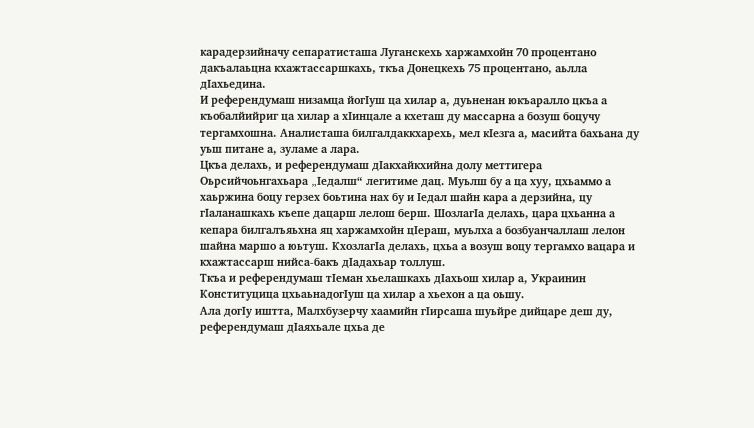карадерзийначу сепаратисташа Луганскехь харжамхойн 70 процентано дакъалаьцна кхажтассаршкахь, ткъа Донецкехь 75 процентано, аьлла дIахьедина.
И референдумаш низамца йогIуш ца хилар а, дуьненан юкъаралло цкъа а къобалйийриг ца хилар а хIинцале а кхеташ ду массарна а бозуш боцучу тергамхошна. Аналисташа билгалдаккхарехь, мел кIезга а, масийта бахьана ду уьш питане а, зуламе а лара.
Цкъа делахь, и референдумаш дIакхайкхийна долу меттигера Оьрсийчоьнгахьара „Iедалш“ легитиме дац. Муьлш бу а ца хуу, цхьаммо а хаьржина боцу герзех боьтина нах бу и Iедал шайн кара а дерзийна, цу гIаланашкахь къепе дацарш лелош берш. ШозлагIа делахь, цара цхьанна а кепара билгалъяьхна яц харжамхойн цIераш, муьлха а бозбуанчаллаш лелон шайна маршо а юьтуш. КхозлагIа делахь, цхьа а возуш воцу тергамхо вацара и кхажтассарш нийса-бакъ дIадахьар толлуш.
Ткъа и референдумаш тIеман хьелашкахь дIахьош хилар а, Украинин Конституцица цхьаьнадогIуш ца хилар а хьехон а ца оьшу.
Ала догIу иштта, Малхбузерчу хаамийн гIирсаша шуьйре дийцаре деш ду, референдумаш дIаяхьале цхьа де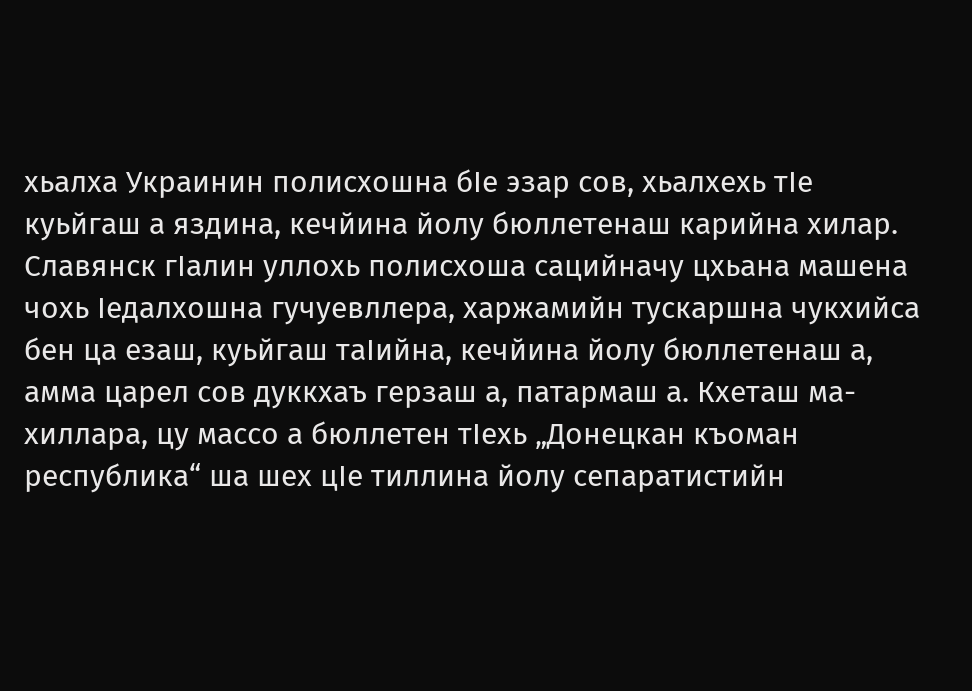хьалха Украинин полисхошна бIе эзар сов, хьалхехь тIе куьйгаш а яздина, кечйина йолу бюллетенаш карийна хилар.
Славянск гIалин уллохь полисхоша сацийначу цхьана машена чохь Iедалхошна гучуевллера, харжамийн тускаршна чукхийса бен ца езаш, куьйгаш таIийна, кечйина йолу бюллетенаш а, амма царел сов дуккхаъ герзаш а, патармаш а. Кхеташ ма-хиллара, цу массо а бюллетен тIехь „Донецкан къоман республика“ ша шех цIе тиллина йолу сепаратистийн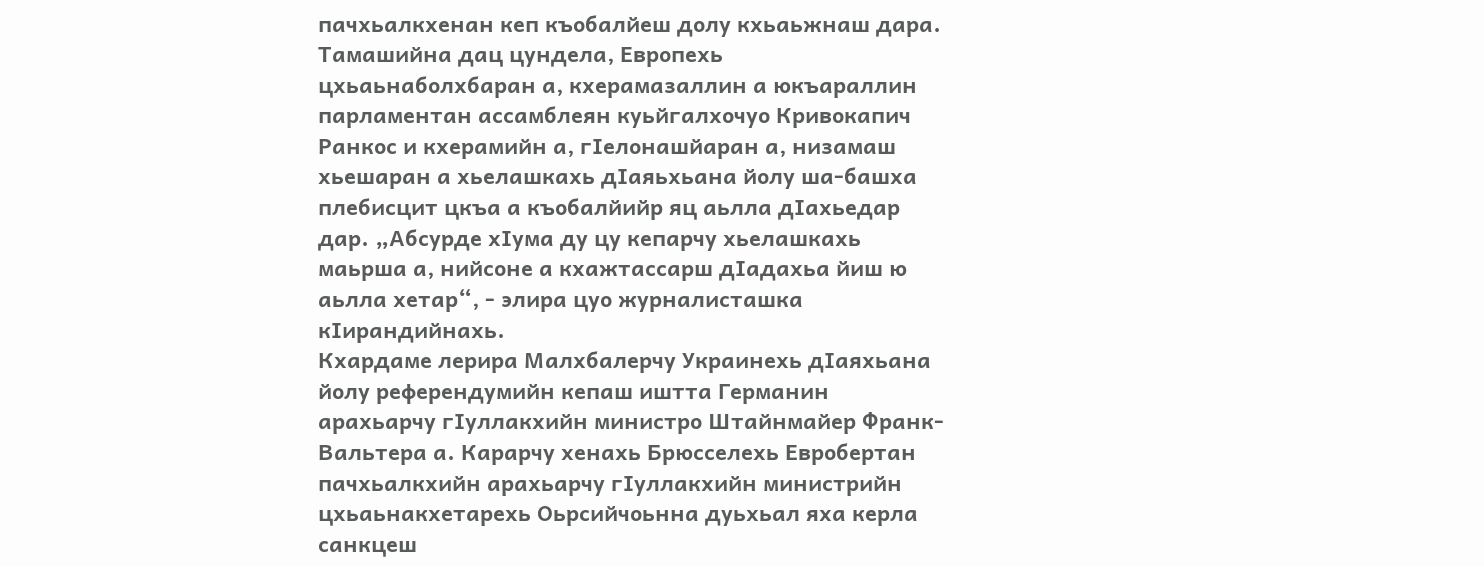пачхьалкхенан кеп къобалйеш долу кхьаьжнаш дара.
Тамашийна дац цундела, Европехь цхьаьнаболхбаран а, кхерамазаллин а юкъараллин парламентан ассамблеян куьйгалхочуо Кривокапич Ранкос и кхерамийн а, гIелонашйаран а, низамаш хьешаран а хьелашкахь дIаяьхьана йолу ша-башха плебисцит цкъа а къобалйийр яц аьлла дIахьедар дар. „Абсурде хIума ду цу кепарчу хьелашкахь маьрша а, нийсоне а кхажтассарш дIадахьа йиш ю аьлла хетар“, - элира цуо журналисташка кIирандийнахь.
Кхардаме лерира Малхбалерчу Украинехь дIаяхьана йолу референдумийн кепаш иштта Германин арахьарчу гIуллакхийн министро Штайнмайер Франк-Вальтера а. Карарчу хенахь Брюсселехь Евробертан пачхьалкхийн арахьарчу гIуллакхийн министрийн цхьаьнакхетарехь Оьрсийчоьнна дуьхьал яха керла санкцеш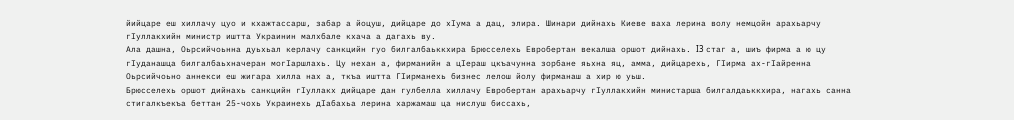йийцаре еш хиллачу цуо и кхажтассарш, забар а йоцуш, дийцаре до хIума а дац, элира. Шинари дийнахь Киеве ваха лерина волу немцойн арахьарчу гIуллакхийн министр иштта Украинин малхбале кхача а дагахь ву.
Ала дашна, Оьрсийчоьнна дуьхьал керлачу санкцийн гуо билгалбаьккхира Брюсселехь Евробертан векалша оршот дийнахь. I3 стаг а, шиъ фирма а ю цу гIуданашца билгалбаьхначеран могIаршлахь. Цу нехан а, фирманийн а цIераш цкъачунна зорбане яьхна яц, амма, дийцарехь, ГIирма ах-гIайренна Оьрсийчоьно аннекси еш жигара хилла нах а, ткъа иштта ГIирманехь бизнес лелош йолу фирманаш а хир ю уьш.
Брюсселехь оршот дийнахь санкцийн гIуллакх дийцаре дан гулбелла хиллачу Евробертан арахьарчу гIуллакхийн министарша билгалдаьккхира, нагахь санна стигалкъекъа беттан 25-чохь Украинехь дIабахьа лерина харжамаш ца нислуш биссахь,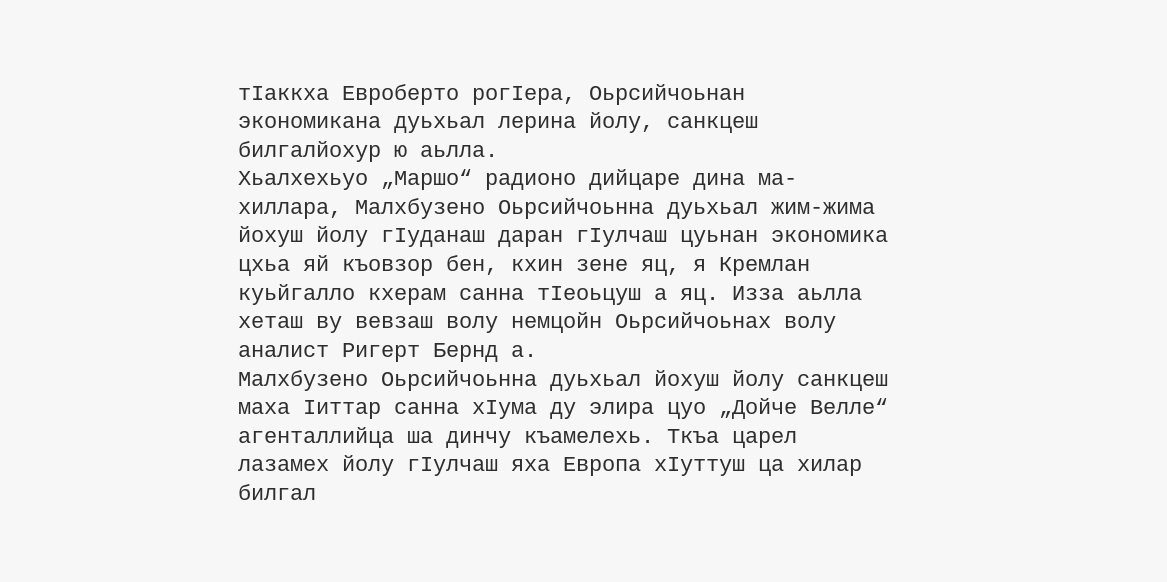тIаккха Евроберто рогIера, Оьрсийчоьнан экономикана дуьхьал лерина йолу, санкцеш билгалйохур ю аьлла.
Хьалхехьуо „Маршо“ радионо дийцаре дина ма-хиллара, Малхбузено Оьрсийчоьнна дуьхьал жим-жима йохуш йолу гIуданаш даран гIулчаш цуьнан экономика цхьа яй къовзор бен, кхин зене яц, я Кремлан куьйгалло кхерам санна тIеоьцуш а яц. Изза аьлла хеташ ву вевзаш волу немцойн Оьрсийчоьнах волу аналист Ригерт Бернд а.
Малхбузено Оьрсийчоьнна дуьхьал йохуш йолу санкцеш маха Iиттар санна хIума ду элира цуо „Дойче Велле“ агенталлийца ша динчу къамелехь. Ткъа царел лазамех йолу гIулчаш яха Европа хIуттуш ца хилар билгал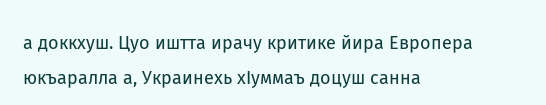а доккхуш. Цуо иштта ирачу критике йира Европера юкъаралла а, Украинехь хIуммаъ доцуш санна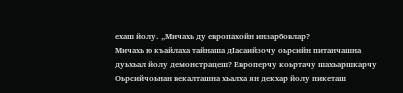ехаш йолу. „Мичахь ду европахойн инзарбовлар?
Мичахь ю къайлаха тайнаша дIасаийзочу оьрсийн питанчашна дуьхьал йолу демонстрацеш? Европерчу коьртачу шахьаршкарчу Оьрсийчоьнан векалташна хьалха ян декхар йолу пикеташ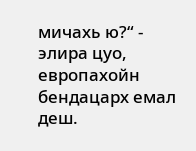мичахь ю?“ - элира цуо, европахойн бендацарх емал деш.